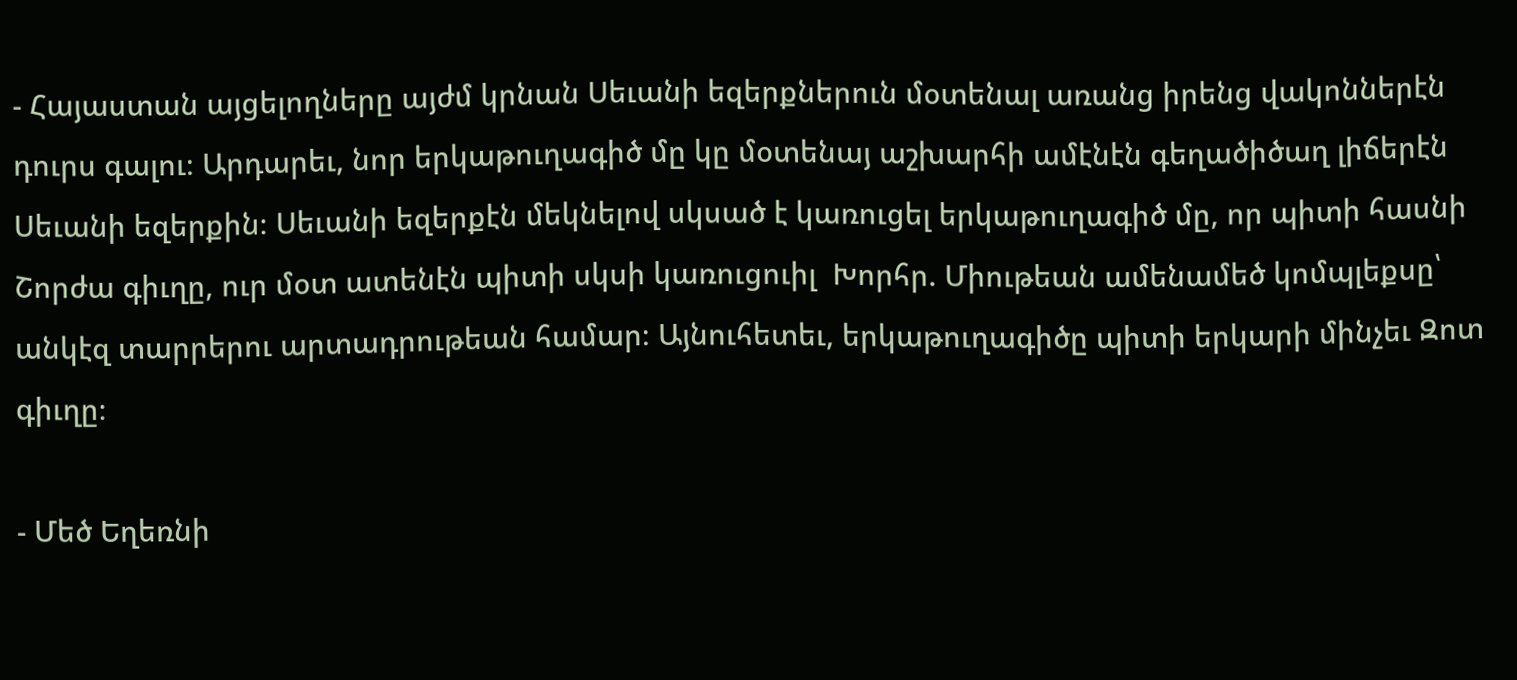- Հայաստան այցելողները այժմ կրնան Սեւանի եզերքներուն մօտենալ առանց իրենց վակոններէն դուրս գալու։ Արդարեւ, նոր երկաթուղագիծ մը կը մօտենայ աշխարհի ամէնէն գեղածիծաղ լիճերէն Սեւանի եզերքին։ Սեւանի եզերքէն մեկնելով սկսած է կառուցել երկաթուղագիծ մը, որ պիտի հասնի Շորժա գիւղը, ուր մօտ ատենէն պիտի սկսի կառուցուիլ  Խորհր. Միութեան ամենամեծ կոմպլեքսը՝ անկէզ տարրերու արտադրութեան համար։ Այնուհետեւ, երկաթուղագիծը պիտի երկարի մինչեւ Զոտ գիւղը։

- Մեծ Եղեռնի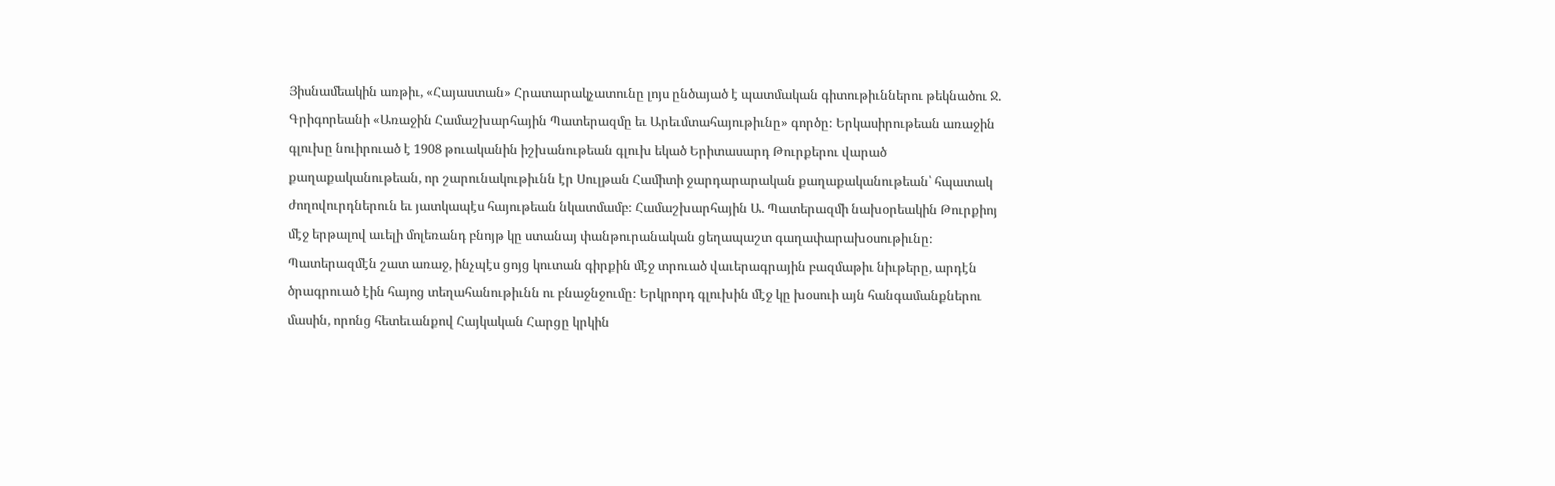Յիսնամեակին առթիւ, «Հայաստան» Հրատարակչատունը լոյս ընծայած է պատմական գիտութիւններու թեկնածու Ջ. Գրիգորեանի «Առաջին Համաշխարհային Պատերազմը եւ Արեւմտահայութիւնը» գործը։ Երկասիրութեան առաջին գլուխը նուիրուած է 1908 թուականին իշխանութեան գլուխ եկած Երիտասարդ Թուրքերու վարած քաղաքականութեան, որ շարունակութիւնն էր Սուլթան Համիտի ջարդարարական քաղաքականութեան՝ հպատակ ժողովուրդներուն եւ յատկապէս հայութեան նկատմամբ։ Համաշխարհային Ա. Պատերազմի նախօրեակին Թուրքիոյ մէջ երթալով աւելի մոլեռանդ բնոյթ կը ստանայ փանթուրանական ցեղապաշտ գաղափարախօսութիւնը։ Պատերազմէն շատ առաջ, ինչպէս ցոյց կուտան գիրքին մէջ տրուած վաւերագրային բազմաթիւ նիւթերը, արդէն ծրագրուած էին հայոց տեղահանութիւնն ու բնաջնջումը։ Երկրորդ գլուխին մէջ կը խօսուի այն հանգամանքներու մասին, որոնց հետեւանքով Հայկական Հարցը կրկին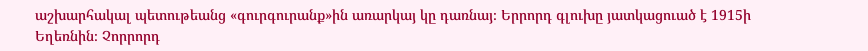աշխարհակալ պետութեանց «գուրգուրանք»ին առարկայ կը դառնայ։ Երրորդ գլուխը յատկացուած է 1915ի Եղեռնին։ Չորրորդ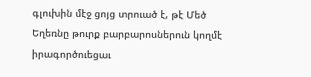գլուխին մէջ ցոյց տրուած է, թէ Մեծ Եղեռնը թուրք բարբարոսներուն կողմէ իրագործուեցաւ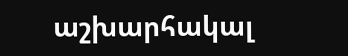աշխարհակալ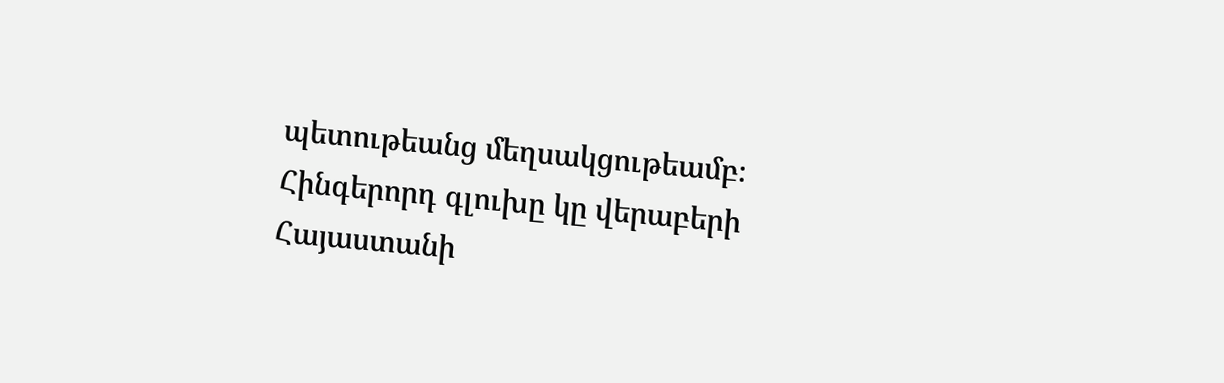պետութեանց մեղսակցութեամբ։ Հինգերորդ գլուխը կը վերաբերի Հայաստանի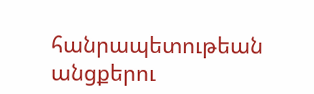հանրապետութեան անցքերու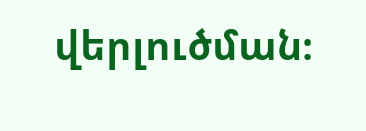վերլուծման։